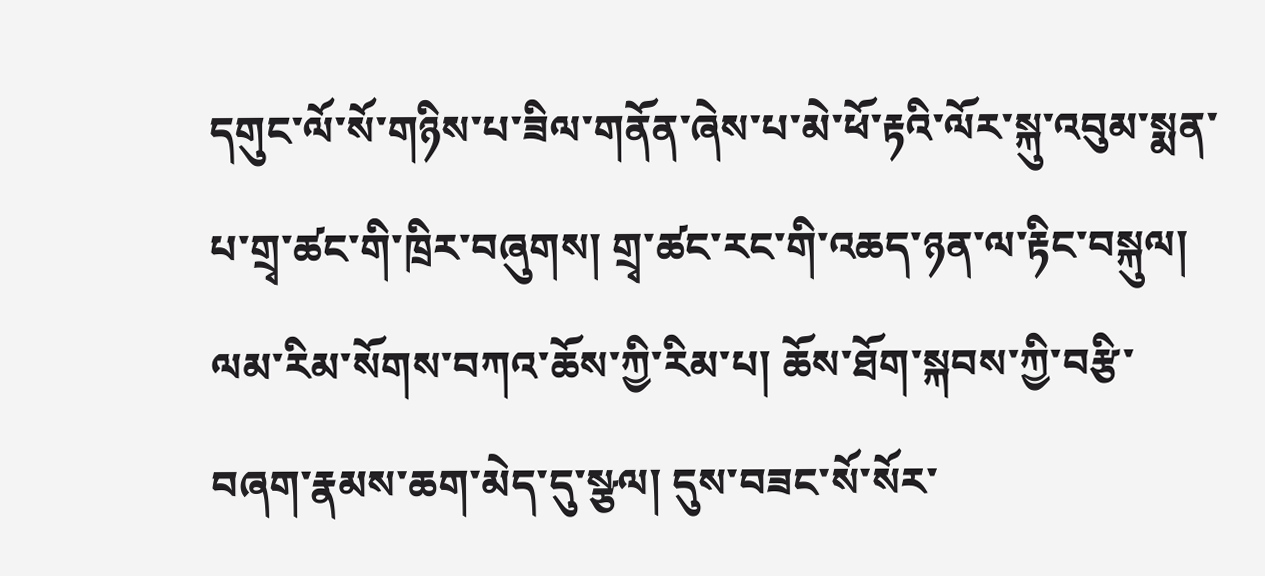དགུང་ལོ་སོ་གཉིས་པ་ཟིལ་གནོན་ཞེས་པ་མེ་ཕོ་རྟའི་ལོར་སྐུ་འབུམ་སྨན་པ་གྲྭ་ཚང་གི་ཁྲིར་བཞུགས། གྲྭ་ཚང་རང་གི་འཆད་ཉན་ལ་རྟིང་བསྐུལ། ལམ་རིམ་སོགས་བཀའ་ཆོས་ཀྱི་རིམ་པ། ཆོས་ཐོག་སྐབས་ཀྱི་བརྩི་བཞག་རྣམས་ཆག་མེད་དུ་སྩལ། དུས་བཟང་སོ་སོར་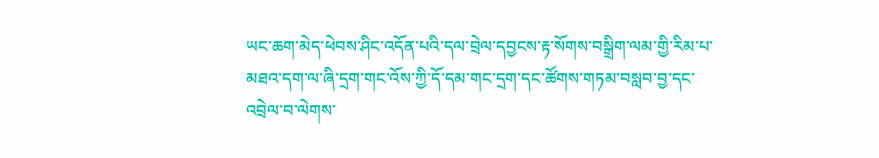ཡང་ཆག་མེད་ཕེབས་ཤིང་འདོན་པའི་དལ་བྲེལ་དབྱངས་རྟ་སོགས་བསྒྲིག་ལམ་གྱི་རིམ་པ་མཐའ་དག་ལ་ཞི་དྲག་གང་འོས་ཀྱི་དོ་དམ་གང་དྲག་དང་ཚོགས་གཏམ་བསླབ་བྱ་དང་འབྲེལ་བ་ལེགས་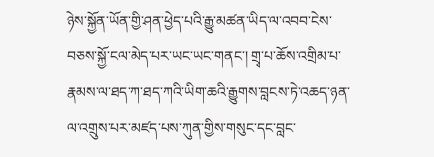ཉེས་སྐྱོན་ཡོན་གྱི་ཤན་ཕྱེད་པའི་རྒྱུ་མཚན་ཡིད་ལ་འབབ་ངེས་བཅས་སྐྱོ་ངལ་མེད་པར་ཡང་ཡང་གནང་། གྲྭ་པ་ཆོས་འགྲིམ་པ་རྣམས་ལ་ཐད་ཀ་ཐད་ཀའི་ཡིག་ཆའི་རྒྱུགས་བླངས་ཏེ་འཆད་ཉན་ལ་འགྲུས་པར་མཛད་པས་ཀུན་གྱིས་གསུང་དང་བླང་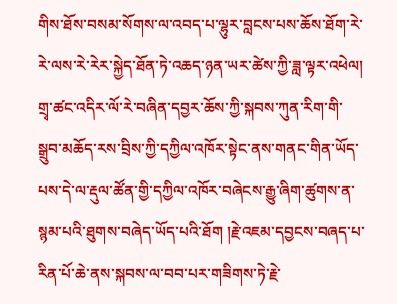གིས་ཐོས་བསམ་སོགས་ལ་འབད་པ་ལྷུར་བླངས་པས་ཆོས་ཐོག་རེ་རེ་ལས་རེ་རེར་སྐྱེད་ཐོན་ཏེ་འཆད་ཉན་ཡར་ཚེས་ཀྱི་ཟླ་ལྟར་འཕེལ། གྲྭ་ཚང་འདིར་ལོ་རེ་བཞིན་དབྱར་ཆོས་ཀྱི་སྐབས་ཀུན་རིག་གི་སྒྲུབ་མཆོད་རས་བྲིས་ཀྱི་དཀྱིལ་འཁོར་སྟེང་ནས་གནང་གིན་ཡོད་པས་དེ་ལ་རྡུལ་ཚོན་གྱི་དཀྱིལ་འཁོར་བཞེངས་རྒྱུ་ཞིག་ཚུགས་ན་སྙམ་པའི་ཐུགས་བཞེད་ཡོད་པའི་ཐོག །རྗེ་འཇམ་དབྱངས་བཞད་པ་རིན་པོ་ཆེ་ནས་སྐབས་ལ་བབ་པར་གཟིགས་ཏེ་རྗེ་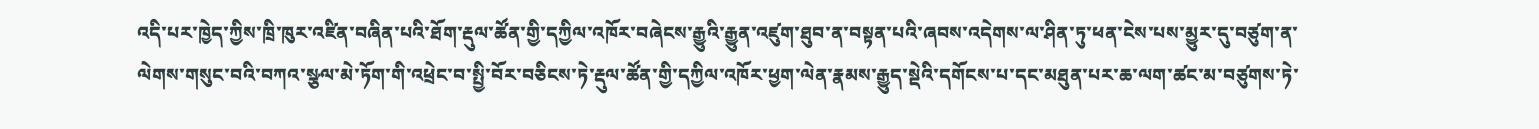འདི་པར་ཁྱེད་ཀྱིས་ཁྲི་ཁུར་འཛིན་བཞིན་པའི་ཐོག་རྡུལ་ཚོན་གྱི་དཀྱིལ་འཁོར་བཞེངས་རྒྱུའི་རྒྱུན་འཛུག་ཐུབ་ན་བསྟན་པའི་ཞབས་འདེགས་ལ་ཤིན་ཏུ་ཕན་ངེས་པས་མྱུར་དུ་བཙུག་ན་ལེགས་གསུང་བའི་བཀའ་སྩལ་མེ་ཏོག་གི་འཕྲེང་བ་སྤྱི་བོར་བཅིངས་ཏེ་རྡུལ་ཚོན་གྱི་དཀྱིལ་འཁོར་ཕྱག་ལེན་རྣམས་རྒྱུད་སྡེའི་དགོངས་པ་དང་མཐུན་པར་ཆ་ལག་ཚང་མ་བཙུགས་ཏེ་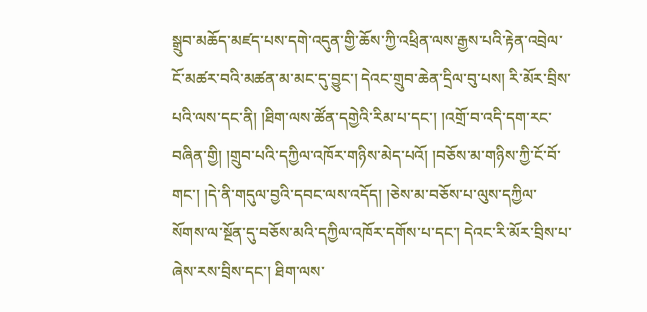སྒྲུབ་མཆོད་མཛད་པས་དགེ་འདུན་གྱི་ཆོས་ཀྱི་འཕྲིན་ལས་རྒྱས་པའི་རྟེན་འབྲེལ་ངོ་མཚར་བའི་མཚན་མ་མང་དུ་བྱུང་། དེའང་གྲུབ་ཆེན་དྲིལ་བུ་པས། རི་མོར་བྲིས་པའི་ལས་དང་ནི། །ཐིག་ལས་ཚོན་དགྱེའི་རིམ་པ་དང་། །འགྲོ་བ་འདི་དག་རང་བཞིན་གྱི། །གྲུབ་པའི་དཀྱིལ་འཁོར་གཉིས་མེད་པའོ། །བཅོས་མ་གཉིས་ཀྱི་ངོ་བོ་གང་། །དེ་ནི་གདུལ་བྱའི་དབང་ལས་འདོད། །ཅེས་མ་བཅོས་པ་ལུས་དཀྱིལ་སོགས་ལ་སྔོན་དུ་བཅོས་མའི་དཀྱིལ་འཁོར་དགོས་པ་དང་། དེའང་རི་མོར་བྲིས་པ་ཞེས་རས་བྲིས་དང་། ཐིག་ལས་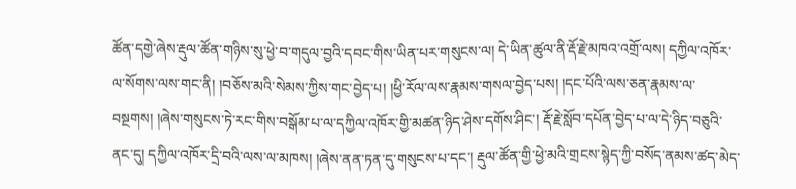ཚོན་དགྱེ་ཞེས་རྡུལ་ཚོན་གཉིས་སུ་ཕྱེ་བ་གདུལ་བྱའི་དབང་གིས་ཡིན་པར་གསུངས་ལ། དེ་ཡིན་ཚུལ་ནི་རྡོ་རྗེ་མཁའ་འགྲོ་ལས། དཀྱིལ་འཁོར་ལ་སོགས་ལས་གང་ནི། །བཅོས་མའི་སེམས་ཀྱིས་གང་བྱེད་པ། །ཕྱི་རོལ་ལས་རྣམས་གསལ་བྱེད་པས། །དང་པོའི་ལས་ཅན་རྣམས་ལ་བསྔགས། །ཞེས་གསུངས་ཏེ་རང་གིས་བསྒོམ་པ་ལ་དཀྱིལ་འཁོར་གྱི་མཚན་ཉིད་ཤེས་དགོས་ཤིང་། རྡོ་རྗེ་སློབ་དཔོན་བྱེད་པ་ལ་དེ་ཉིད་བཅུའི་ནང་དུ། དཀྱིལ་འཁོར་དྲི་བའི་ལས་ལ་མཁས། །ཞེས་ནན་ཏན་དུ་གསུངས་པ་དང་། རྡུལ་ཚོན་གྱི་ཕྱེ་མའི་གྲངས་སྙེད་ཀྱི་བསོད་ནམས་ཚད་མེད་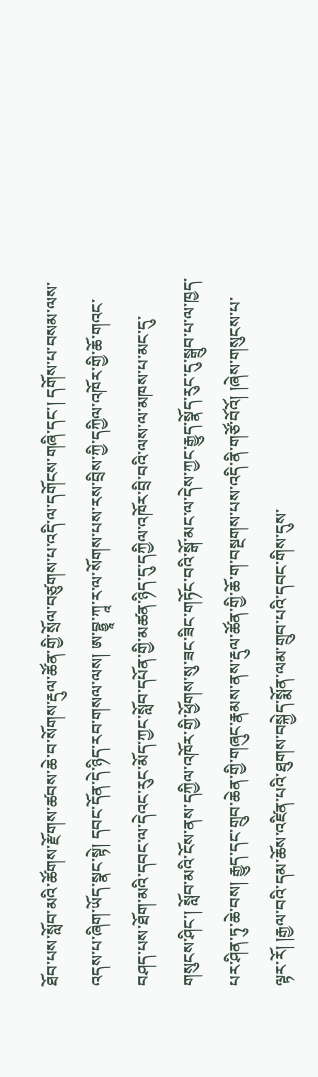ཐོབ་པས་སློབ་མའི་ཚོགས་རྫོགས་ཚབས་ཆེ་བ་སོགས་རྡུལ་ཚོན་གྱི་སྲོལ་བཙུགས་པ་འདི་ལ་དགོངས་གཞི་དང་། དགོས་པ་བསམ་ལས་འདས་པ་ཞིག་ཡོད་སྣང་སྟེ། དབང་དོན་དེ་ཉིད་རབ་གསལ་ལས། ཨ་བྷྱཱ་ཀཱ་ར་ལ་སོགས་པས་རས་བྲིས་ཀྱི་དཀྱིལ་འཁོར་གྱི་ཆོ་གའང་བཤད་པས་ཐོག་མའི་དབང་ལ་དེའང་རུང་མོད་ཀྱང་སློབ་དཔོན་གྱི་མཚན་ཉིད་དུ་དཀྱིལ་འཁོར་བྲི་བའི་ལས་ལ་མཁས་པ་མང་དུ་གསུངས་ཤིང་། སློབ་མའི་ངོས་ནས་དཀྱིལ་འཁོར་གྱི་ཕྱོགས་སུ་ཟང་ཟིང་གཏོང་བའི་སྒོ་མང་ལ་དེས་ཀྱང་རྒྱུད་སྣོད་རུང་དུ་སྒྲུབ་པ་ལ་ཁྱད་པར་ཤིན་ཏུ་ཆེ་བས། རྒྱུད་དང་གྲུབ་ཆེན་གྱི་གཞུང་རྣམས་ནས་རྡུལ་ཚོན་གྱི་ཆོ་ག་བསྔགས་པས་འདི་ནི་གཙོ་བོའོ། །ཞེས་གསུངས་པ་ལྟར་རོ། །རྒྱལ་བའི་དམ་ཆོས་འཛིན་པའི་ཐུགས་བསྐྱེད་སྨོན་ལམ་གྲུབ་པའི་དབང་གིས་དུས་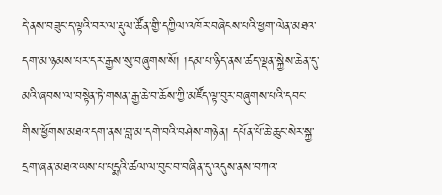དེ་ནས་བཟུང་ད་ལྟའི་བར་ལ་རྡུལ་ཚོན་གྱི་དཀྱིལ་འཁོར་བཞེངས་པའི་ཕྱག་ལེན་མཐའ་དག་མ་ཉམས་པར་དར་རྒྱས་སུ་བཞུགས་སོ། །དམ་པ་ཉིད་ནས་ཚད་ལྡན་སྐྱེས་ཆེན་དུ་མའི་ཞབས་ལ་བསྟེན་ཏེ་གསན་རྒྱ་ཆེ་བ་ཆོས་ཀྱི་མཛོད་ལྟ་བུར་བཞུགས་པའི་དབང་གིས་ཕྱོགས་མཐའ་དག་ནས་བླ་མ་དགེ་བའི་བཤེས་གཉེན། དཔོན་པོ་ཆེ་ཆུང་སེར་སྐྱ་དྲག་ཞན་མཐའ་ཡས་པ་པདྨའི་ཚལ་ལ་བུང་བ་བཞིན་དུ་འདུས་ནས་བཀའ་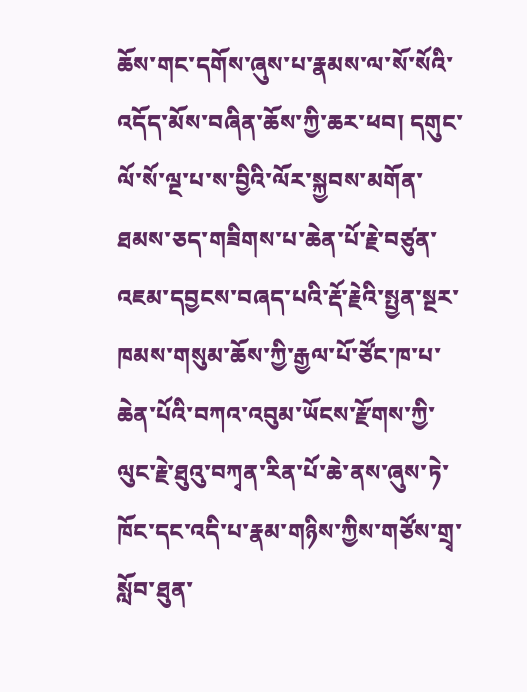ཆོས་གང་དགོས་ཞུས་པ་རྣམས་ལ་སོ་སོའི་འདོད་མོས་བཞིན་ཆོས་ཀྱི་ཆར་ཕབ། དགུང་ལོ་སོ་ལྔ་པ་ས་བྱིའི་ལོར་སྐྱབས་མགོན་ཐམས་ཅད་གཟིགས་པ་ཆེན་པོ་རྗེ་བཙུན་འཇམ་དབྱངས་བཞད་པའི་རྡོ་རྗེའི་སྤྱན་སྔར་ཁམས་གསུམ་ཆོས་ཀྱི་རྒྱལ་པོ་ཙོང་ཁ་པ་ཆེན་པོའི་བཀའ་འབུམ་ཡོངས་རྫོགས་ཀྱི་ལུང་རྗེ་ཐུའུ་བཀྭན་རིན་པོ་ཆེ་ནས་ཞུས་ཏེ་ཁོང་དང་འདི་པ་རྣམ་གཉིས་ཀྱིས་གཙོས་གྲྭ་སློབ་ཐུན་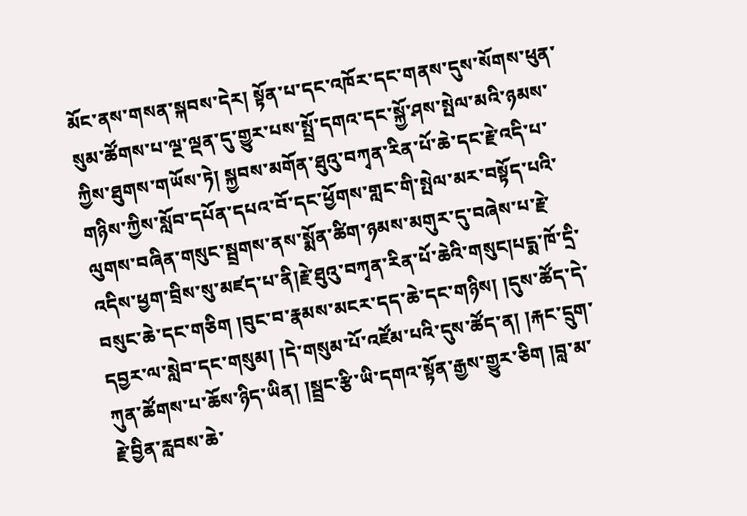མོང་ནས་གསན་སྐབས་དེར། སྟོན་པ་དང་འཁོར་དང་གནས་དུས་སོགས་ཕུན་སུམ་ཚོགས་པ་ལྔ་ལྡན་དུ་གྱུར་པས་སྤྲོ་དགའ་དང་སྐྱོ་ཤས་སྤེལ་མའི་ཉམས་ཀྱིས་ཐུགས་གཡོས་ཏེ། སྐྱབས་མགོན་ཐུའུ་བཀྭན་རིན་པོ་ཆེ་དང་རྗེ་འདི་པ་གཉིས་ཀྱིས་སློབ་དཔོན་དཔའ་བོ་དང་ཕྱོགས་གླང་གི་སྤེལ་མར་བསྟོད་པའི་ལུགས་བཞིན་གསུང་སྦྲགས་ནས་སྨོན་ཚིག་ཉམས་མགུར་དུ་བཞེས་པ་རྗེ་འདིས་ཕྱག་བྲིས་སུ་མཛད་པ་ནི།རྗེ་ཐུའུ་བཀྭན་རིན་པོ་ཆེའི་གསུང།པདྨ་ཁོ་དྲི་བསུང་ཆེ་དང་གཅིག །བུང་བ་རྣམས་མངར་དད་ཆེ་དང་གཉིས། །དུས་ཚོད་དེ་དབྱར་ལ་སླེབ་དང་གསུམ། །དེ་གསུམ་པོ་འཛོམ་པའི་དུས་ཚོད་ན། །རྐང་དྲུག་ཀུན་ཚོགས་པ་ཆོས་ཉིད་ཡིན། །སྦྲང་རྩི་ཡི་དགའ་སྟོན་རྒྱས་གྱུར་ཅིག །བླ་མ་རྗེ་བྱིན་རླབས་ཆེ་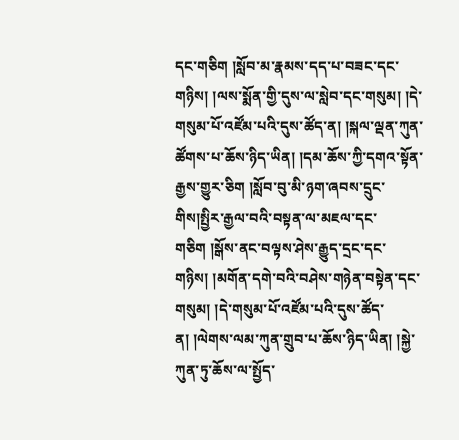དང་གཅིག །སློབ་མ་རྣམས་དད་པ་བཟང་དང་གཉིས། །ལས་སྨོན་གྱི་དུས་ལ་སླེབ་དང་གསུམ། །དེ་གསུམ་པོ་འཛོམ་པའི་དུས་ཚོད་ན། །སྐལ་ལྡན་ཀུན་ཚོགས་པ་ཆོས་ཉིད་ཡིན། །དམ་ཆོས་ཀྱི་དགའ་སྟོན་རྒྱས་གྱུར་ཅིག །སློབ་བུ་མི་ཉག་ཞབས་དྲུང་གིས།སྤྱིར་རྒྱལ་བའི་བསྟན་ལ་མཇལ་དང་གཅིག །སྒོས་ནང་བལྟས་ཤེས་རྒྱུད་དྲང་དང་གཉིས། །མགོན་དགེ་བའི་བཤེས་གཉེན་བསྟེན་དང་གསུམ། །དེ་གསུམ་པོ་འཛོམ་པའི་དུས་ཚོད་ན། །ལེགས་ལམ་ཀུན་གྲུབ་པ་ཆོས་ཉིད་ཡིན། །སྐྱེ་ཀུན་ཏུ་ཆོས་ལ་སྤྱོད་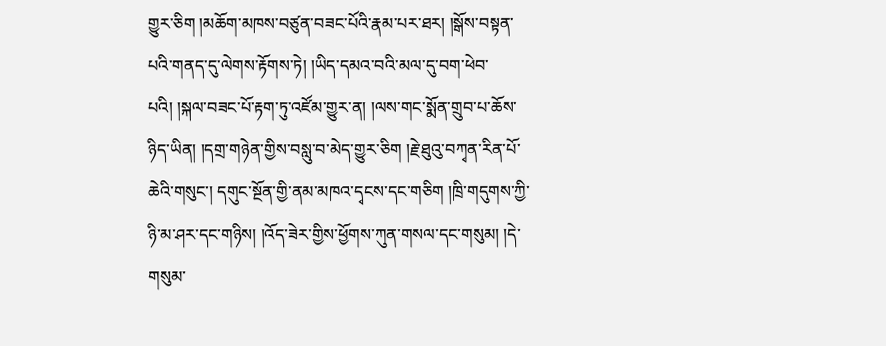གྱུར་ཅིག །མཆོག་མཁས་བཙུན་བཟང་པོའི་རྣམ་པར་ཐར། །སྒོས་བསྟན་པའི་གནད་དུ་ལེགས་རྟོགས་ཏེ། །ཡིད་དམའ་བའི་མལ་དུ་བག་ཕེབ་པའི། །སྐལ་བཟང་པོ་རྟག་ཏུ་འཛོམ་གྱུར་ན། །ལས་གང་སྨོན་གྲུབ་པ་ཆོས་ཉིད་ཡིན། །དགྲ་གཉེན་གྱིས་བསླུ་བ་མེད་གྱུར་ཅིག །རྗེ་ཐུའུ་བཀྭན་རིན་པོ་ཆེའི་གསུང་། དགུང་སྔོན་གྱི་ནམ་མཁའ་དྭངས་དང་གཅིག །ཁྲི་གདུགས་ཀྱི་ཉི་མ་ཤར་དང་གཉིས། །འོད་ཟེར་གྱིས་ཕྱོགས་ཀུན་གསལ་དང་གསུམ། །དེ་གསུམ་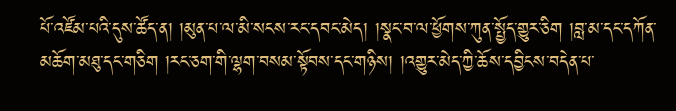པོ་འཛོམ་པའི་དུས་ཚོད་ན། །མུན་པ་ལ་མི་སངས་རང་དབང་མེད། །སྣང་བ་ལ་ཕྱོགས་ཀུན་སྤྱོད་གྱུར་ཅིག །བླ་མ་དང་དཀོན་མཆོག་མཐུ་དང་གཅིག །རང་ཅག་གི་ལྷག་བསམ་སྟོབས་དང་གཉིས། །འགྱུར་མེད་ཀྱི་ཆོས་དབྱིངས་བདེན་པ་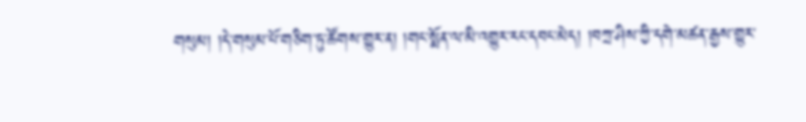གསུམ། །དེ་གསུམ་པོ་གཅིག་ཏུ་ཚོགས་གྱུར་ན། །གང་སྨོན་ལ་མི་འགྱུར་རང་དབང་མེད། །བཀྲ་ཤིས་ཀྱི་དགེ་མཚན་རྒྱས་གྱུར་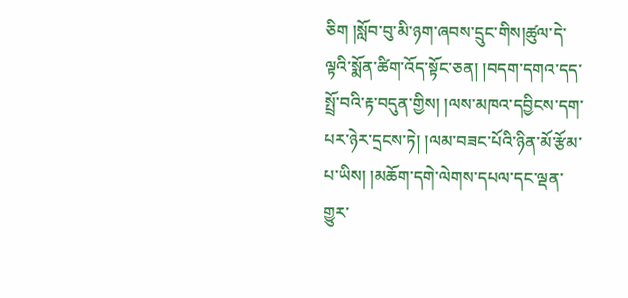ཅིག །སློབ་བུ་མི་ཉག་ཞབས་དྲུང་གིས།ཚུལ་དེ་ལྟའི་སྨོན་ཚིག་འོད་སྟོང་ཅན། །བདག་དགའ་དད་སྤྲོ་བའི་རྟ་བདུན་གྱིས། །ལས་མཁའ་དབྱིངས་དག་པར་ཉེར་དྲངས་ཏེ། །ལམ་བཟང་པོའི་ཉིན་མོ་རྩོམ་པ་ཡིས། །མཆོག་དགེ་ལེགས་དཔལ་དང་ལྡན་གྱུར་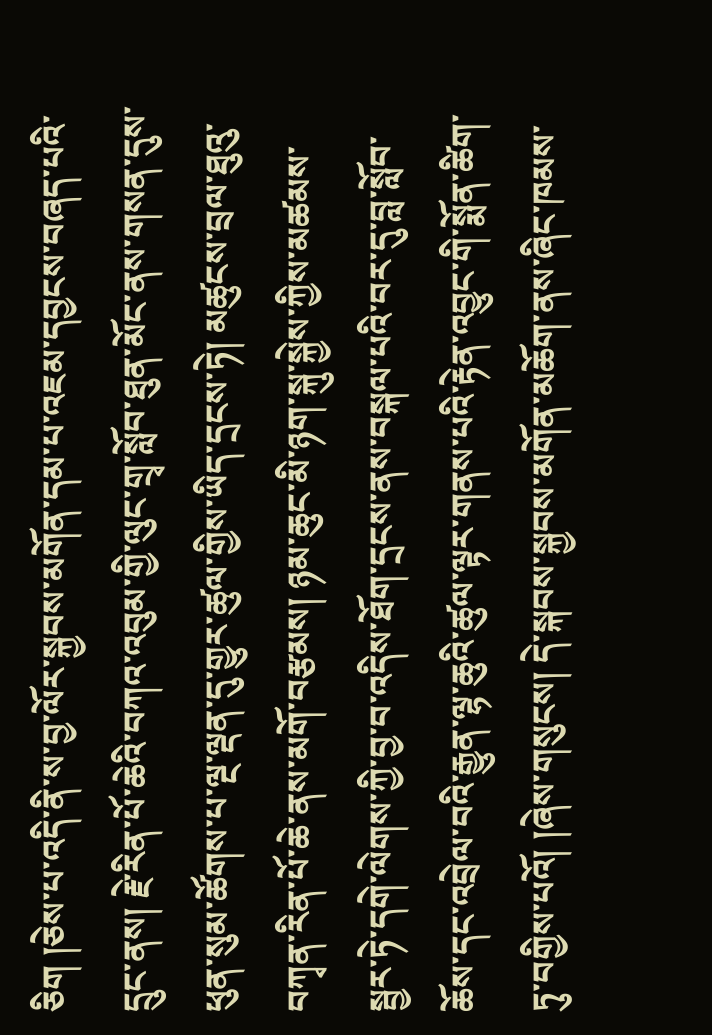ཅིག །ཅེས་པ་འདི་ནི་ས་བྱ་ལོར་སྐྱབས་མགོན་དམ་པ་འཇམ་དབྱངས་བཞད་པའི་དྲུང་ནས། རྗེ་རིན་པོ་ཆེའི་བཀའ་འབུམ་གྱི་ལུང་གྲྭ་སློབ་ཐུན་མོང་ནས་གསན་དུས་ཕུན་སུམ་ཚོགས་པ་ལྔ་ལྡན་དུ་གྱུར་ཚུལ་གྱིས་ཡིད་དྲངས་ཏེ། མཚུངས་བྲལ་ཐུའུ་བཀྭན་རིན་པོ་ཆེ་ནས་མགོ་བརྩམས། ཉམ་ཆུང་མི་ཉག་སྐུ་སྐྱེས་ཀྱིས་མཚམས་སྦྱར་ཏེ་དགེ་ལེགས་ཀྱི་བྱ་བ་འདིས་ཐོག་དྲངས་ནས་བསྐལ་པའི་བར་དུ་བླ་སློབ་ཆོས་དང་འབྲེལ་བའི་རྒྱུན་ལྷ་ཆུའི་ཚུལ་ལྟར་གནས་པའི་རྟེན་འབྱུང་གི་སྨོན་ཚིག་ཏུ་བགྱིས་པའོ། །ཞེས་གསུངས། དེ་སྐབས་སྐྱབས་མགོན་མཆོག་ནས་ཞིང་ཁམས་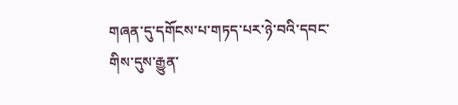གཞན་དུ་དགོངས་པ་གཏད་པར་ཉེ་བའི་དབང་གིས་དུས་རྒྱུན་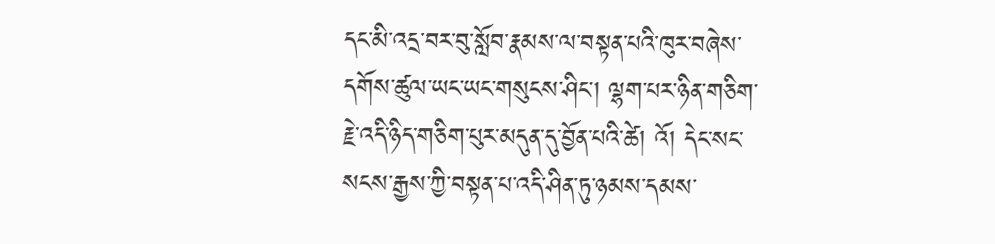དང་མི་འདྲ་བར་བུ་སློབ་རྣམས་ལ་བསྟན་པའི་ཁུར་བཞེས་དགོས་ཚུལ་ཡང་ཡང་གསུངས་ཤིང་། ལྷག་པར་ཉིན་གཅིག་རྗེ་འདི་ཉིད་གཅིག་པུར་མདུན་དུ་བྱོན་པའི་ཚེ། འོ། དེང་སང་སངས་རྒྱས་ཀྱི་བསྟན་པ་འདི་ཤིན་ཏུ་ཉམས་དམས་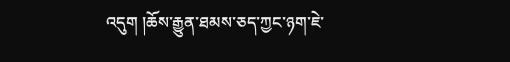འདུག །ཆོས་རྒྱུན་ཐམས་ཅད་ཀྱང་ཉག་ཇེ་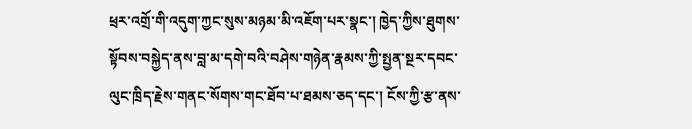ཕྲར་འགྲོ་གི་འདུག་ཀྱང་སུས་མཉམ་མི་འཇོག་པར་སྣང་། ཁྱེད་ཀྱིས་ཐུགས་སྟོབས་བསྐྱེད་ནས་བླ་མ་དགེ་བའི་བཤེས་གཉེན་རྣམས་ཀྱི་སྤྱན་སྔར་དབང་ལུང་ཁྲིད་རྗེས་གནང་སོགས་གང་ཐོབ་པ་ཐམས་ཅད་དང་། ངོས་ཀྱི་རྩ་ནས་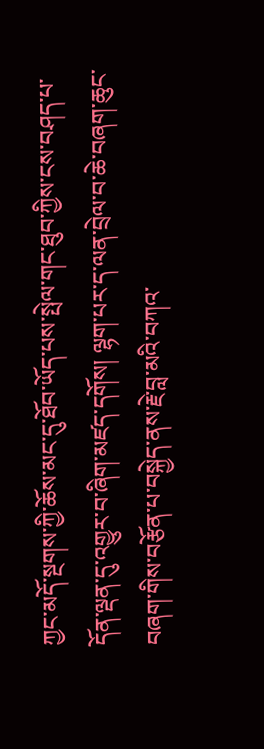ཀྱང་མདོ་སྔགས་ཀྱི་ཆོས་མང་དུ་ཐོབ་ཡོད་པས་སྤེལ་གང་ཐུབ་ཀྱིས་ངས་བཤད་པ་དོན་ལྡན་དུ་འགྱུར་བ་ཞིག་མཛད་དགོས། ལྷག་པར་ད་ལན་བྲེལ་བ་ཆེ་བཞག་ཆུང་བཞག་གིས་བརྩོན་པ་བསྐྱེད་ནས་རྗེ་བླ་མའི་བཀའ་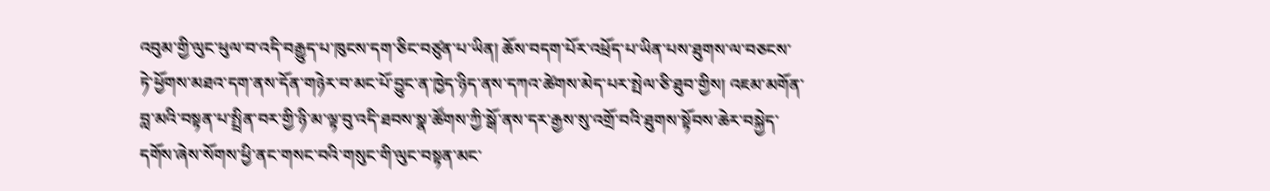འབུམ་གྱི་ལུང་ཕུལ་བ་འདི་བརྒྱུད་པ་ཁུངས་དག་ཅིང་བཙུན་པ་ཡིན། ཆོས་བདག་པོར་འཕྲོད་པ་ཡིན་པས་ཐུགས་ལ་བཅངས་ཏེ་ཕྱོགས་མཐའ་དག་ནས་དོན་གཉེར་བ་མང་པོ་བྱུང་ན་ཁྱེད་ཉིད་ནས་དཀའ་ཚེགས་མེད་པར་སྤེལ་ཅི་ཐུབ་གྱིས། འཇམ་མགོན་བླ་མའི་བསྟན་པ་སྤྲིན་བར་གྱི་ཉི་མ་ལྟ་བུ་འདི་ཐབས་སྣ་ཚོགས་ཀྱི་སྒོ་ནས་དར་རྒྱས་སུ་འགྲོ་བའི་ཐུགས་སྟོབས་ཆེར་བསྐྱེད་དགོས་ཞེས་སོགས་ཕྱི་ནང་གསང་བའི་གསུང་གི་ལུང་བསྟན་མང་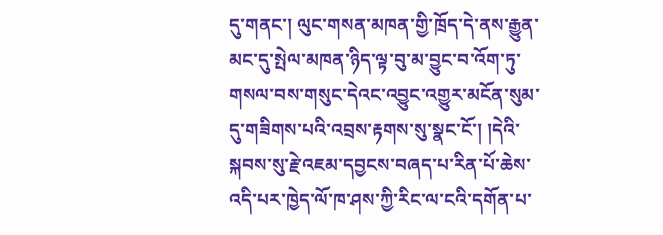དུ་གནང་། ལུང་གསན་མཁན་གྱི་ཁྲོད་དེ་ནས་རྒྱུན་མང་དུ་སྤེལ་མཁན་ཉིད་ལྟ་བུ་མ་བྱུང་བ་འོག་ཏུ་གསལ་བས་གསུང་དེའང་འབྱུང་འགྱུར་མངོན་སུམ་དུ་གཟིགས་པའི་འབྲས་རྟགས་སུ་སྣང་ངོ་། །དེའི་སྐབས་སུ་རྗེ་འཇམ་དབྱངས་བཞད་པ་རིན་པོ་ཆེས་འདི་པར་ཁྱེད་ལོ་ཁ་ཤས་ཀྱི་རིང་ལ་ངའི་དགོན་པ་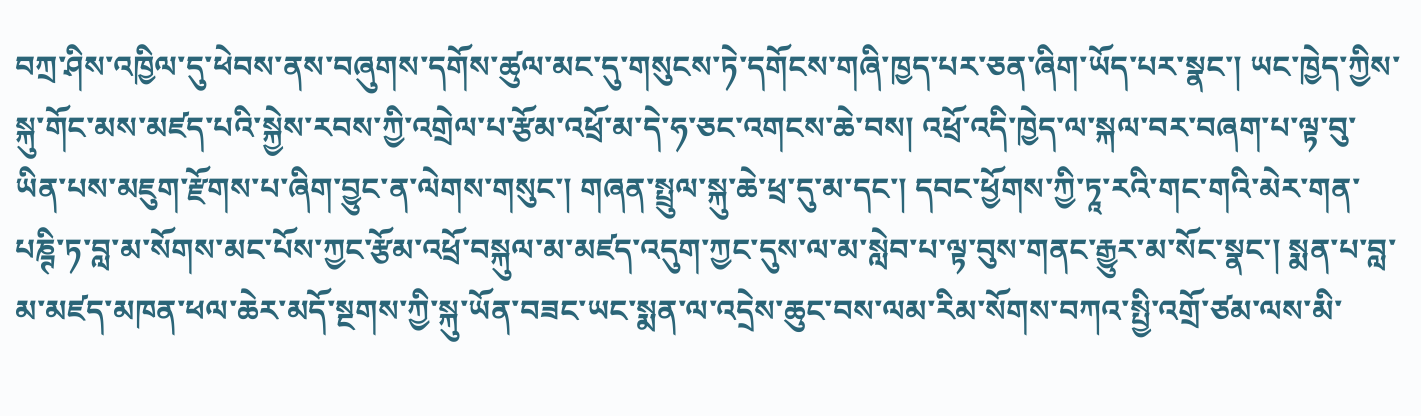བཀྲ་ཤིས་འཁྱིལ་དུ་ཕེབས་ནས་བཞུགས་དགོས་ཚུལ་མང་དུ་གསུངས་ཏེ་དགོངས་གཞི་ཁྱད་པར་ཅན་ཞིག་ཡོད་པར་སྣང་། ཡང་ཁྱེད་ཀྱིས་སྐུ་གོང་མས་མཛད་པའི་སྐྱེས་རབས་ཀྱི་འགྲེལ་པ་རྩོམ་འཕྲོ་མ་དེ་ཧ་ཅང་འགངས་ཆེ་བས། འཕྲོ་འདི་ཁྱེད་ལ་སྐལ་བར་བཞག་པ་ལྟ་བུ་ཡིན་པས་མཇུག་རྫོགས་པ་ཞིག་བྱུང་ན་ལེགས་གསུང་། གཞན་སྤྲུལ་སྐུ་ཆེ་ཕྲ་དུ་མ་དང་། དབང་ཕྱོགས་ཀྱི་ཏཱ་རའི་གང་གའི་མེར་གན་པཎྚི་ཏ་བླ་མ་སོགས་མང་པོས་ཀྱང་རྩོམ་འཕྲོ་བསྐུལ་མ་མཛད་འདུག་ཀྱང་དུས་ལ་མ་སླེབ་པ་ལྟ་བུས་གནང་རྒྱུར་མ་སོང་སྣང་། སྨན་པ་བླ་མ་མཛད་མཁན་ཕལ་ཆེར་མདོ་སྔགས་ཀྱི་སྐུ་ཡོན་བཟང་ཡང་སྨན་ལ་འདྲེས་ཆུང་བས་ལམ་རིམ་སོགས་བཀའ་སྤྱི་འགྲོ་ཙམ་ལས་མི་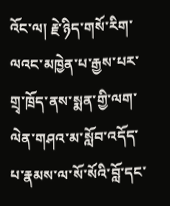འོང་ལ། རྗེ་ཉིད་གསོ་རིག་ལའང་མཁྱེན་པ་རྒྱས་པར་གྲྭ་ཁྲོད་ནས་སྨན་གྱི་ལག་ལེན་གཤའ་མ་སློབ་འདོད་པ་རྣམས་ལ་སོ་སོའི་བློ་དང་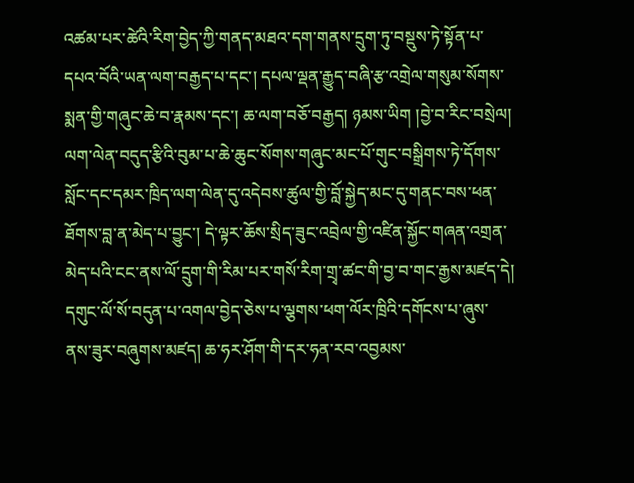འཚམ་པར་ཚེའི་རིག་བྱེད་ཀྱི་གནད་མཐའ་དག་གནས་དྲུག་ཏུ་བསྡུས་ཏེ་སྟོན་པ་དཔའ་བོའི་ཡན་ལག་བརྒྱད་པ་དང་། དཔལ་ལྡན་རྒྱུད་བཞི་རྩ་འགྲེལ་གསུམ་སོགས་སྨན་གྱི་གཞུང་ཆེ་བ་རྣམས་དང་། ཆ་ལག་བཅོ་བརྒྱད། ཉམས་ཡིག །བྱེ་བ་རིང་བསྲེལ། ལག་ལེན་བདུད་རྩིའི་བུམ་པ་ཆེ་ཆུང་སོགས་གཞུང་མང་པོ་གུང་བསྒྲིགས་ཏེ་དོགས་སློང་དང་དམར་ཁྲིད་ལག་ལེན་དུ་འདེབས་ཚུལ་གྱི་བློ་སྐྱེད་མང་དུ་གནང་བས་ཕན་ཐོགས་བླ་ན་མེད་པ་བྱུང་། དེ་ལྟར་ཆོས་སྲིད་ཟུང་འབྲེལ་གྱི་འཛིན་སྐྱོང་གཞན་འགྲན་མེད་པའི་ངང་ནས་ལོ་དྲུག་གི་རིམ་པར་གསོ་རིག་གྲྭ་ཚང་གི་བྱ་བ་གང་རྒྱས་མཛད་དེ། དགུང་ལོ་སོ་བདུན་པ་འགལ་བྱེད་ཅེས་པ་ལྕགས་ཕག་ལོར་ཁྲིའི་དགོངས་པ་ཞུས་ནས་ཟུར་བཞུགས་མཛད། ཆ་ཧར་ཤོག་གི་དར་ཧན་རབ་འབྱམས་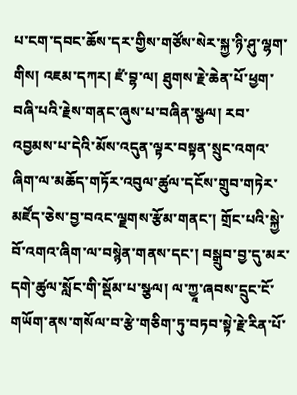པ་ངག་དབང་ཆོས་དར་གྱིས་གཙོས་སེར་སྐྱ་ཉི་ཤུ་ལྷག་གིས། འཇམ་དཀར། ཛཾ་བྷ་ལ། ཐུགས་རྗེ་ཆེན་པོ་ཕྱག་བཞི་པའི་རྗེས་གནང་ཞུས་པ་བཞིན་སྩལ། རབ་འབྱམས་པ་དེའི་མོས་འདུན་ལྟར་བསྟན་སྲུང་འགའ་ཞིག་ལ་མཆོད་གཏོར་འབུལ་ཚུལ་དངོས་གྲུབ་གཏེར་མཛོད་ཅེས་བྱ་བའང་ལྗགས་རྩོམ་གནང་། གྲོང་པའི་སྐྱེ་བོ་འགའ་ཞིག་ལ་བསྙེན་གནས་དང་། བསྒྲུབ་བྱ་དུ་མར་དགེ་ཚུལ་སློང་གི་སྡོམ་པ་སྩལ། ལ་ཀྱཱ་ཞབས་དྲུང་ངོ་གཡོག་ནས་གསོལ་བ་རྩེ་གཅིག་ཏུ་བཏབ་སྟེ་རྗེ་རིན་པོ་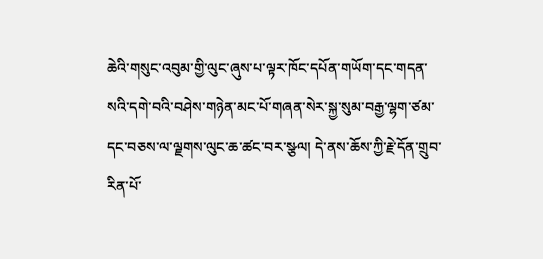ཆེའི་གསུང་འབུམ་གྱི་ལུང་ཞུས་པ་ལྟར་ཁོང་དཔོན་གཡོག་དང་གདན་སའི་དགེ་བའི་བཤེས་གཉེན་མང་པོ་གཞན་སེར་སྐྱ་སུམ་བརྒྱ་ལྷག་ཙམ་དང་བཅས་ལ་ལྗགས་ལུང་ཆ་ཚང་བར་སྩལ། དེ་ནས་ཆོས་ཀྱི་རྗེ་དོན་གྲུབ་རིན་པོ་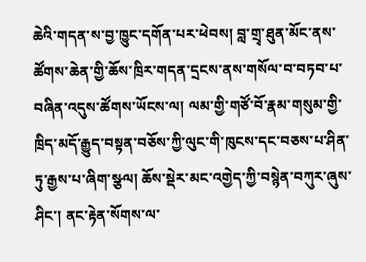ཆེའི་གདན་ས་བྱ་ཁྱུང་དགོན་པར་ཕེབས། བླ་གྲྭ་ཐུན་མོང་ནས་ཚོགས་ཆེན་གྱི་ཆོས་ཁྲིར་གདན་དྲངས་ནས་གསོལ་བ་བཏབ་པ་བཞིན་འདུས་ཚོགས་ཡོངས་ལ། ལམ་གྱི་གཙོ་བོ་རྣམ་གསུམ་གྱི་ཁྲིད་མདོ་རྒྱུད་བསྟན་བཅོས་ཀྱི་ལུང་གི་ཁུངས་དང་བཅས་པ་ཤིན་ཏུ་རྒྱས་པ་ཞིག་སྩལ། ཆོས་སྡེར་མང་འགྱེད་ཀྱི་བསྙེན་བཀུར་ཞུས་ཤིང་། ནང་རྟེན་སོགས་ལ་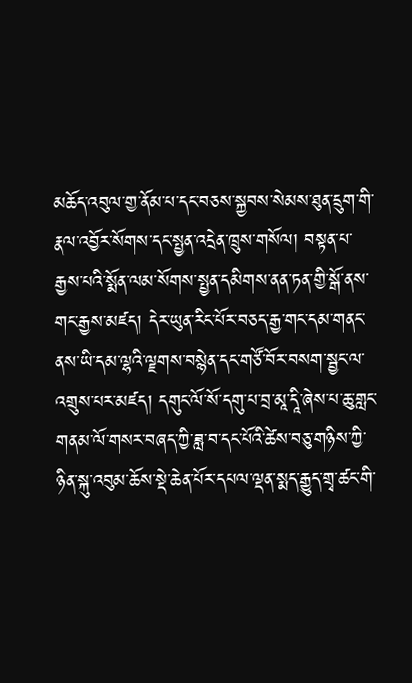མཆོད་འབུལ་གྱ་ནོམ་པ་དང་བཅས་སྐྱབས་སེམས་ཐུན་དྲུག་གི་རྣལ་འབྱོར་སོགས་དང་སྤྱན་འདྲེན་ཁྲུས་གསོལ། བསྟན་པ་རྒྱས་པའི་སྨོན་ལམ་སོགས་སྤྱན་དམིགས་ནན་ཏན་གྱི་སྒོ་ནས་གང་རྒྱས་མཛད། དེར་ཡུན་རིང་པོར་བཅད་རྒྱ་གང་དམ་གནང་ནས་ཡི་དམ་ལྷའི་ལྗགས་བསྙེན་དང་གཙོ་བོར་བསག་སྦྱང་ལ་འགྲུས་པར་མཛད། དགུང་ལོ་སོ་དགུ་པ་བྲ་མཱ་དཱི་ཞེས་པ་ཆུ་གླང་གནམ་ལོ་གསར་བཞད་ཀྱི་ཟླ་བ་དང་པོའི་ཚེས་བཅུ་གཉིས་ཀྱི་ཉིན་སྐུ་འབུམ་ཆོས་སྡེ་ཆེན་པོར་དཔལ་ལྡན་སྨད་རྒྱུད་གྲྭ་ཚང་གི་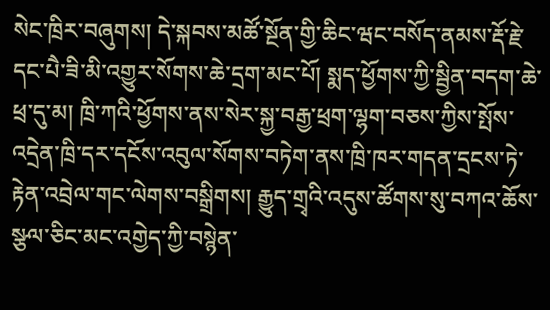སེང་ཁྲིར་བཞུགས། དེ་སྐབས་མཚོ་སྔོན་གྱི་ཆིང་ཝང་བསོད་ནམས་རྡོ་རྗེ་དང་པཻ་ཟི་མི་འགྱུར་སོགས་ཆེ་དྲག་མང་པོ། སྨད་ཕྱོགས་ཀྱི་སྦྱིན་བདག་ཆེ་ཕྲ་དུ་མ། ཁྲི་ཀའི་ཕྱོགས་ནས་སེར་སྐྱ་བརྒྱ་ཕྲག་ལྷག་བཅས་ཀྱིས་སྤོས་འདྲེན་ཁྲི་དར་དངོས་འབུལ་སོགས་བཏེག་ནས་ཁྲི་ཁར་གདན་དྲངས་ཏེ་རྟེན་འབྲེལ་གང་ལེགས་བསྒྲིགས། རྒྱུད་གྲྭའི་འདུས་ཚོགས་སུ་བཀའ་ཆོས་སྩལ་ཅིང་མང་འགྱེད་ཀྱི་བསྙེན་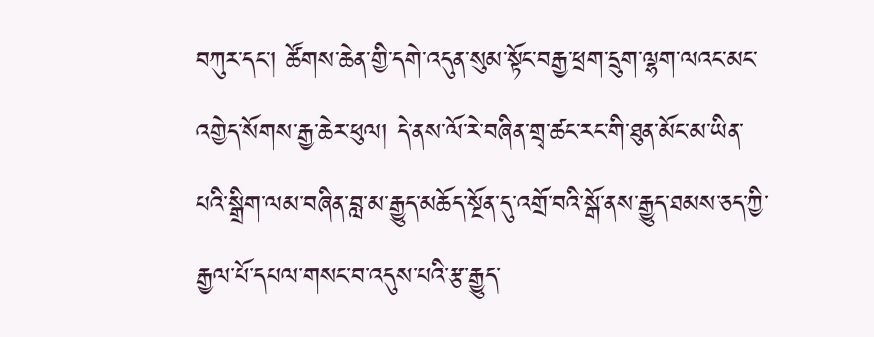བཀུར་དང་། ཚོགས་ཆེན་གྱི་དགེ་འདུན་སུམ་སྟོང་བརྒྱ་ཕྲག་དྲུག་ལྷག་ལའང་མང་འགྱེད་སོགས་རྒྱ་ཆེར་ཕུལ། དེ་ནས་ལོ་རེ་བཞིན་གྲྭ་ཚང་རང་གི་ཐུན་མོང་མ་ཡིན་པའི་སྒྲིག་ལམ་བཞིན་བླ་མ་རྒྱུད་མཆོད་སྔོན་དུ་འགྲོ་བའི་སྒོ་ནས་རྒྱུད་ཐམས་ཅད་ཀྱི་རྒྱལ་པོ་དཔལ་གསང་བ་འདུས་པའི་རྩ་རྒྱུད་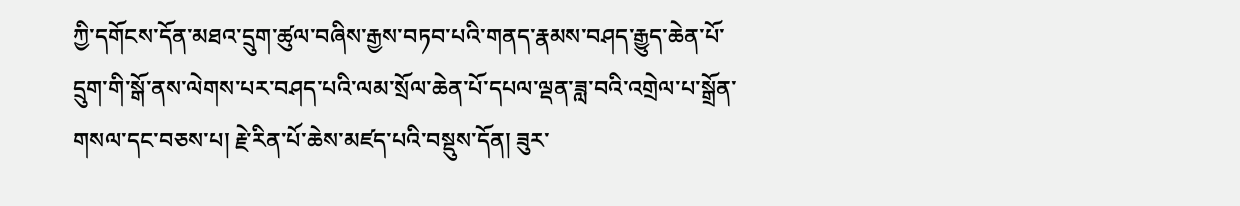ཀྱི་དགོངས་དོན་མཐའ་དྲུག་ཚུལ་བཞིས་རྒྱས་བཏབ་པའི་གནད་རྣམས་བཤད་རྒྱུད་ཆེན་པོ་དྲུག་གི་སྒོ་ནས་ལེགས་པར་བཤད་པའི་ལམ་སྲོལ་ཆེན་པོ་དཔལ་ལྡན་ཟླ་བའི་འགྲེལ་པ་སྒྲོན་གསལ་དང་བཅས་པ། རྗེ་རིན་པོ་ཆེས་མཛད་པའི་བསྡུས་དོན། ཟུར་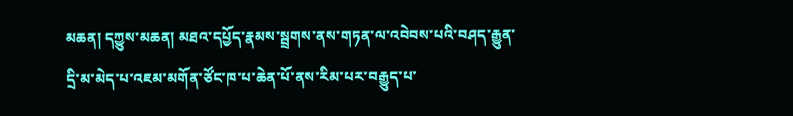མཆན། དཀྱུས་མཆན། མཐའ་དཔྱོད་རྣམས་སྦྲགས་ནས་གཏན་ལ་འབེབས་པའི་བཤད་རྒྱུན་དྲི་མ་མེད་པ་འཇམ་མགོན་ཙོང་ཁ་པ་ཆེན་པོ་ནས་རིམ་པར་བརྒྱུད་པ་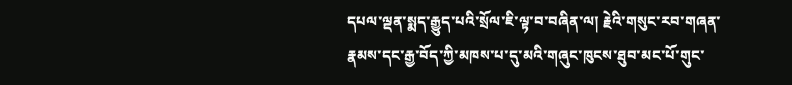དཔལ་ལྡན་སྨད་རྒྱུད་པའི་སྲོལ་ཇི་ལྟ་བ་བཞིན་ལ། རྗེའི་གསུང་རབ་གཞན་རྣམས་དང་རྒྱ་བོད་ཀྱི་མཁས་པ་དུ་མའི་གཞུང་ཁུངས་ཐུབ་མང་པོ་གུང་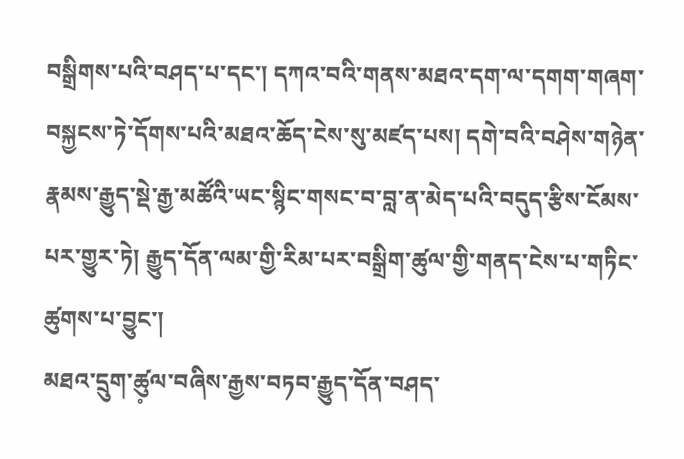བསྒྲིགས་པའི་བཤད་པ་དང་། དཀའ་བའི་གནས་མཐའ་དག་ལ་དགག་གཞག་བསྐྱངས་ཏེ་དོགས་པའི་མཐའ་ཆོད་ངེས་སུ་མཛད་པས། དགེ་བའི་བཤེས་གཉེན་རྣམས་རྒྱུད་སྡེ་རྒྱ་མཚོའི་ཡང་སྙིང་གསང་བ་བླ་ན་མེད་པའི་བདུད་རྩིས་ངོམས་པར་གྱུར་ཏེ། རྒྱུད་དོན་ལམ་གྱི་རིམ་པར་བསྒྲིག་ཚུལ་གྱི་གནད་ངེས་པ་གཏིང་ཚུགས་པ་བྱུང་།
མཐའ་དྲུག་ཚུ༷ལ་བཞིས་རྒྱས་བཏབ་རྒྱུད་དོན་བཤད་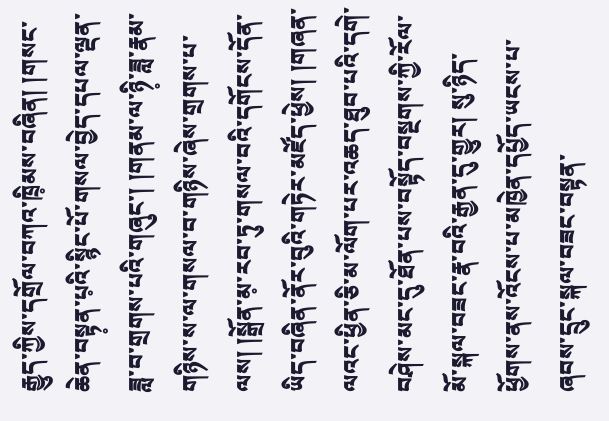རྒྱུད་ཀྱིས་དགྲོལ་བཀའ་ཁྲི༷མས་བཞིན། །གསང་ཆེན་བསྟ༷ན་པ༷འི་སྙིང་པོ་གསལ་བྱེད་དཔལ་ལྡན་ཟླ་བ་གྲགས་པའི་གཞུང་། །གནམ་ལ་ཉི༷་ཟླ་རྣམ་གཉིས་ས་ལ་གསལ་བ་གཉིས་ཞེས་གྲགས་པ་ལས། །སྒྲོན་མ༷་རབ་ཏུ་གསལ་བའི་དགོངས་དོན་ཡིད་བཞིན་ནོར་བུའི་གཏེར་མཛོད་ཕྱེས། །གཞན་ལའང་ཕྱིན་ཅི་མ་ལོག་པར་འཆད་ཐུབ་པའི་དགེ་བཤེས་མང་དུ་ཐོན་པས་བསྟོད་བསྔགས་ཀྱི་རོལ་མོ་སྐལ་བཟང་རྣ་བའི་རྒྱན་དུ་གྱུར། སུ་ཉིད་ཕྱོགས་ནས་འོངས་པ་མཁྱེན་དཔྱོད་ཡངས་པ་ཞབས་དྲུང་སྐལ་བཟང་བསྟན་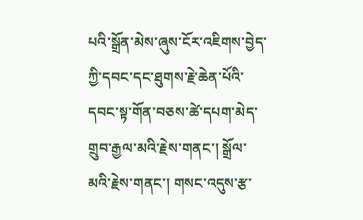པའི་སྒྲོན་མེས་ཞུས་ངོར་འཇིགས་བྱེད་ཀྱི་དབང་དང་ཐུགས་རྗེ་ཆེན་པོའི་དབང་སྟ་གོན་བཅས་ཚེ་དཔག་མེད་གྲུབ་རྒྱལ་མའི་རྗེས་གནང་། སྒྲོལ་མའི་རྗེས་གནང་། གསང་འདུས་རྩ་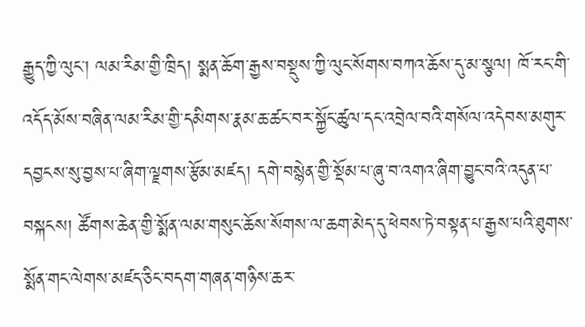རྒྱུད་ཀྱི་ལུང་། ལམ་རིམ་གྱི་ཁྲིད། སྨན་ཆོག་རྒྱས་བསྡུས་ཀྱི་ལུང་སོགས་བཀའ་ཆོས་དུ་མ་སྩལ། ཁོ་རང་གི་འདོད་མོས་བཞིན་ལམ་རིམ་གྱི་དམིགས་རྣམ་ཆ་ཚང་བར་སྐྱོང་ཚུལ་དང་འབྲེལ་བའི་གསོལ་འདེབས་མགུར་དབྱངས་སུ་བྱས་པ་ཞིག་ལྗགས་རྩོམ་མཛད། དགེ་བསྙེན་གྱི་སྡོམ་པ་ཞུ་བ་འགའ་ཞིག་བྱུང་བའི་འདུན་པ་བསྐངས། ཚོགས་ཆེན་གྱི་སྨོན་ལམ་གསུང་ཆོས་སོགས་ལ་ཆག་མེད་དུ་ཕེབས་ཏེ་བསྟན་པ་རྒྱས་པའི་ཐུགས་སྨོན་གང་ལེགས་མཛད་ཅིང་བདག་གཞན་གཉིས་ཆར་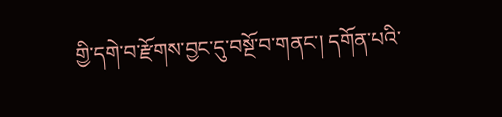གྱི་དགེ་བ་རྫོགས་བྱང་དུ་བསྔོ་བ་གནང་། དགོན་པའི་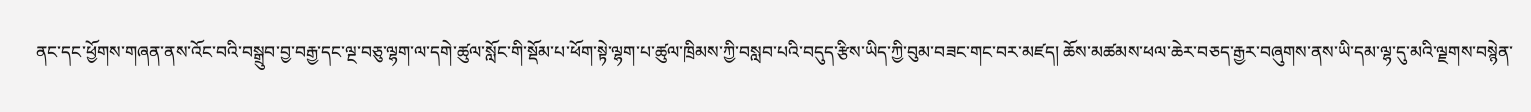ནང་དང་ཕྱོགས་གཞན་ནས་འོང་བའི་བསྒྲུབ་བྱ་བརྒྱ་དང་ལྔ་བཅུ་ལྷག་ལ་དགེ་ཚུལ་སློང་གི་སྡོམ་པ་ཕོག་སྟེ་ལྷག་པ་ཚུལ་ཁྲིམས་ཀྱི་བསླབ་པའི་བདུད་རྩིས་ཡིད་ཀྱི་བུམ་བཟང་གང་བར་མཛད། ཆོས་མཚམས་ཕལ་ཆེར་བཅད་རྒྱར་བཞུགས་ནས་ཡི་དམ་ལྷ་དུ་མའི་ལྗགས་བསྙེན་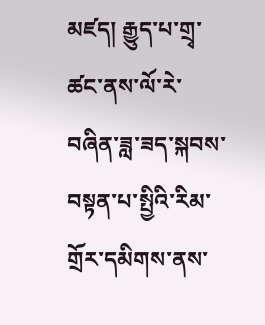མཛད། རྒྱུད་པ་གྲྭ་ཚང་ནས་ལོ་རེ་བཞིན་ཟླ་ཟད་སྐབས་བསྟན་པ་སྤྱིའི་རིམ་གྲོར་དམིགས་ནས་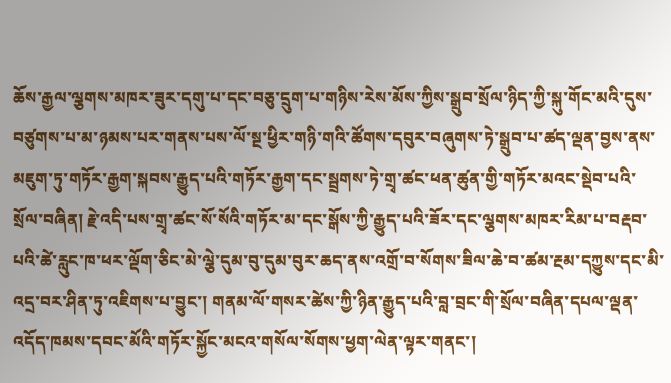ཆོས་རྒྱལ་ལྕགས་མཁར་ཟུར་དགུ་པ་དང་བཅུ་དྲུག་པ་གཉིས་རེས་མོས་ཀྱིས་སྒྲུབ་སྲོལ་ཉིད་ཀྱི་སྐུ་གོང་མའི་དུས་བཙུགས་པ་མ་ཉམས་པར་གནས་པས་ལོ་སྔ་ཕྱིར་གཉི་གའི་ཚོགས་དབུར་བཞུགས་ཏེ་སྒྲུབ་པ་ཚད་ལྡན་བྱས་ནས་མཇུག་ཏུ་གཏོར་རྒྱག་སྐབས་རྒྱུད་པའི་གཏོར་རྒྱག་དང་སྦྲགས་ཏེ་གྲྭ་ཚང་ཕན་ཚུན་གྱི་གཏོར་མའང་སྡེབ་པའི་སྲོལ་བཞིན། རྗེ་འདི་པས་གྲྭ་ཚང་སོ་སོའི་གཏོར་མ་དང་སྒོས་ཀྱི་རྒྱུད་པའི་ཟོར་དང་ལྕགས་མཁར་རིམ་པ་བརྡབ་པའི་ཚེ་རླུང་ཁ་ཕར་ལྡོག་ཅིང་མེ་ལྕེ་དུམ་བུ་དུམ་བུར་ཆད་ནས་འགྲོ་བ་སོགས་ཟིལ་ཆེ་བ་ཚམ་རྔམ་དཀྱུས་དང་མི་འདྲ་བར་ཤིན་ཏུ་འཇིགས་པ་བྱུང་། གནམ་ལོ་གསར་ཚེས་ཀྱི་ཉིན་རྒྱུད་པའི་བླ་བྲང་གི་སྲོལ་བཞིན་དཔལ་ལྡན་འདོད་ཁམས་དབང་མོའི་གཏོར་སྐྱོང་མངའ་གསོལ་སོགས་ཕྱག་ལེན་ལྟར་གནང་།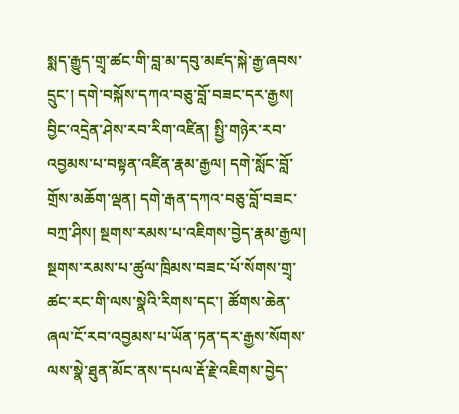སྨད་རྒྱུད་གྲྭ་ཚང་གི་བླ་མ་དབུ་མཛད་སྐེ་རྒྱ་ཞབས་དྲུང་། དགེ་བསྐོས་དཀའ་བཅུ་བློ་བཟང་དར་རྒྱས། བྱིང་འདྲེན་ཤེས་རབ་རིག་འཛིན། སྤྱི་གཉེར་རབ་འབྱམས་པ་བསྟན་འཛིན་རྣམ་རྒྱལ། དགེ་སློང་བློ་གྲོས་མཆོག་ལྡན། དགེ་རྒན་དཀའ་བཅུ་བློ་བཟང་བཀྲ་ཤིས། སྔགས་རམས་པ་འཇིགས་བྱེད་རྣམ་རྒྱལ། སྔགས་རམས་པ་ཚུལ་ཁྲིམས་བཟང་པོ་སོགས་གྲྭ་ཚང་རང་གི་ལས་སྣེའི་རིགས་དང་། ཚོགས་ཆེན་ཞལ་ངོ་རབ་འབྱམས་པ་ཡོན་ཏན་དར་རྒྱས་སོགས་ལས་སྣེ་ཐུན་མོང་ནས་དཔལ་རྡོ་རྗེ་འཇིགས་བྱེད་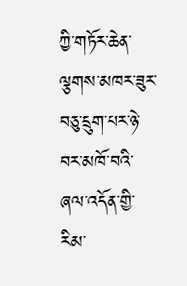ཀྱི་གཏོར་ཆེན་ལྕགས་མཁར་ཟུར་བཅུ་དྲུག་པར་ཉེ་བར་མཁོ་བའི་ཞལ་འདོན་གྱི་རིམ་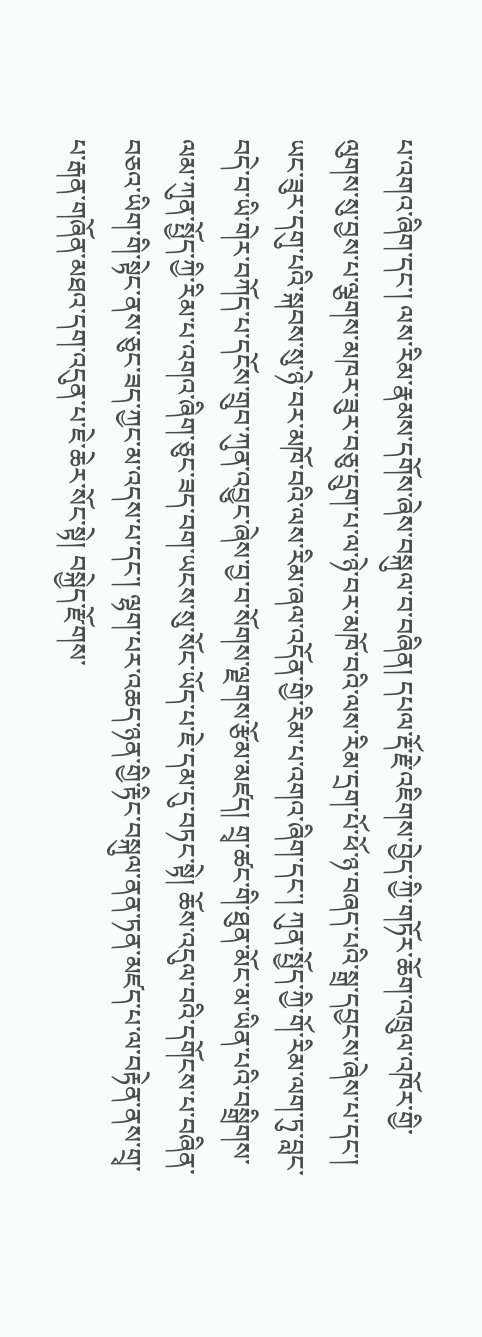པ་འགའ་ཞིག་དང་། ལས་རིམ་རྣམས་དགོས་ཞེས་བསྐུལ་བ་བཞིན། དཔལ་རྡོ་རྗེ་འཇིགས་བྱེད་ཀྱི་གཏོར་ཆོག་འཁྲུལ་འཁོར་གྱི་ལུགས་སུ་བྱས་པ་ལྕགས་མཁར་ཟུར་བཅུ་དྲུག་པ་ལ་ཉེ་བར་མཁོ་བའི་ལས་རིམ་དྲག་པོ་ཕོ་ཉ་བཞད་པའི་སྒྲ་དབྱངས་ཞེས་པ་དང་། ཡང་ཟུར་དགུ་པའི་སྐབས་སུ་ཉེ་བར་མཁོ་བའི་ལས་རིམ་ཞལ་འདོན་གྱི་རིམ་པ་འགའ་ཞིག་དང་། ཀུན་སྤྱོད་ཀྱི་གོ་རིམ་ལག་ཏུ་བླང་བདེ་བ་ཡི་གེར་བཀོད་པ་དངོས་གྲུབ་ཀུན་འབྱུང་ཞེས་བྱ་བ་སོགས་ལྗགས་རྩོམ་མཛད། གྲྭ་ཚང་གི་ཐུན་མོང་མ་ཡིན་པའི་བསྒྲིགས་ལམ་ཀུན་སྤྱོད་ཀྱི་རིམ་པ་འགའ་ཞིག་ཅུང་ཟད་བག་ཡངས་སུ་སོང་ཡོད་པ་ཇེ་དམ་དུ་བཏང་སྟེ། ཆོས་འདུལ་བའི་དགོངས་པ་བཞིན་བཅའ་ཡིག་གི་སྟེང་ནས་ཅུང་ཟད་ཀྱང་མ་འདས་པ་དང་། ལྷག་པར་འཆད་ཉན་གྱི་རྟིང་བསྐུལ་ནན་ཏན་མཛད་པ་ལ་བརྟེན་ནས་གྲྭ་པ་རྒན་གཞོན་མཐའ་དག་འདུན་པ་ཇེ་ཆེར་སོང་སྟེ། བསྐྱེད་རྫོགས་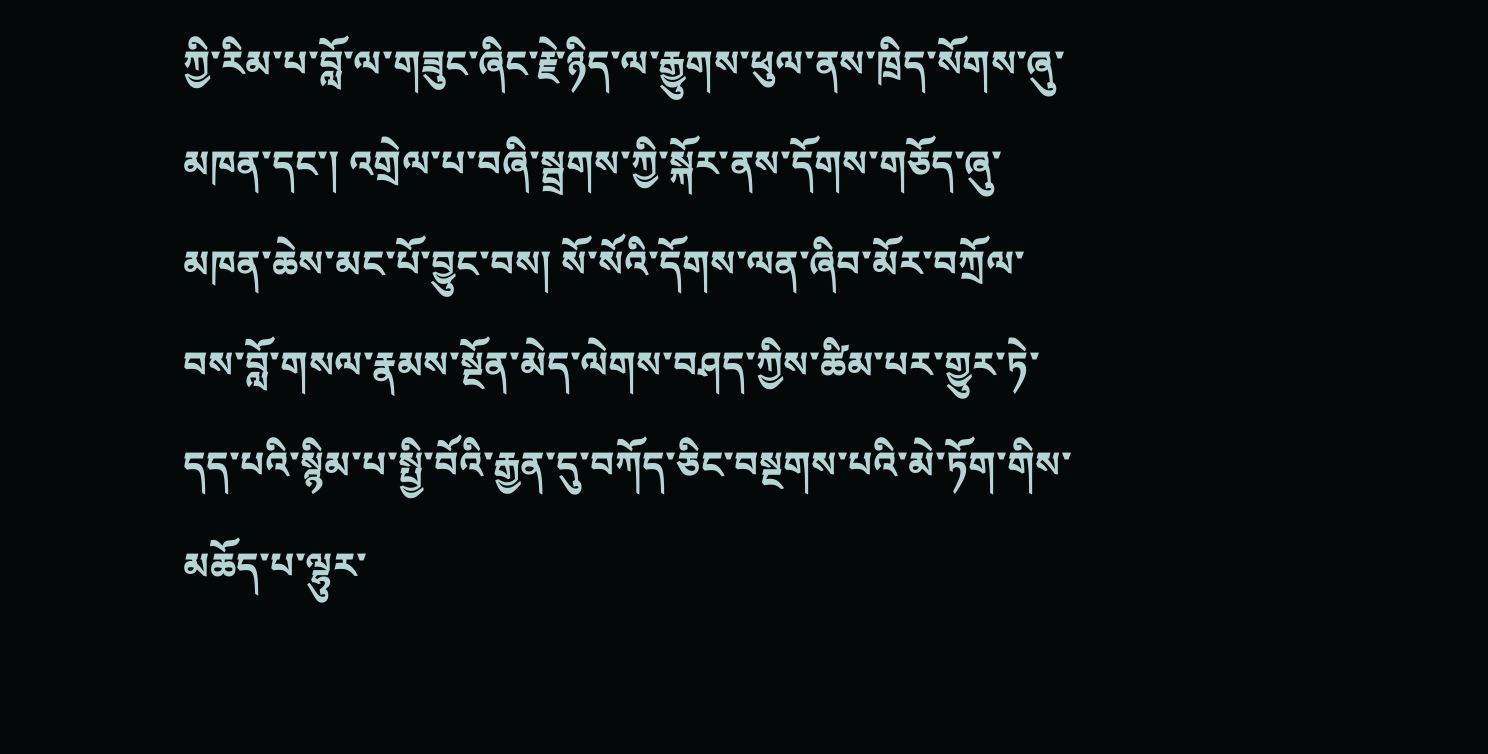ཀྱི་རིམ་པ་བློ་ལ་གཟུང་ཞིང་རྗེ་ཉིད་ལ་རྒྱུགས་ཕུལ་ནས་ཁྲིད་སོགས་ཞུ་མཁན་དང་། འགྲེལ་པ་བཞི་སྦྲགས་ཀྱི་སྐོར་ནས་དོགས་གཅོད་ཞུ་མཁན་ཆེས་མང་པོ་བྱུང་བས། སོ་སོའི་དོགས་ལན་ཞིབ་མོར་བཀྲོལ་བས་བློ་གསལ་རྣམས་སྔོན་མེད་ལེགས་བཤད་ཀྱིས་ཚིམ་པར་གྱུར་ཏེ་དད་པའི་སྙིམ་པ་སྤྱི་བོའི་རྒྱན་དུ་བཀོད་ཅིང་བསྔགས་པའི་མེ་ཏོག་གིས་མཆོད་པ་ལྷུར་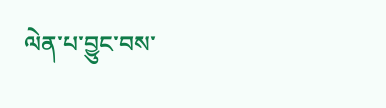ལེན་པ་བྱུང་བས་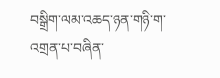བསྒྲིག་ལམ་འཆད་ཉན་གཉི་ག་འགྲན་པ་བཞིན་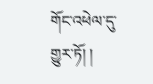གོང་འཕེལ་དུ་གྱུར་ཏོ། །